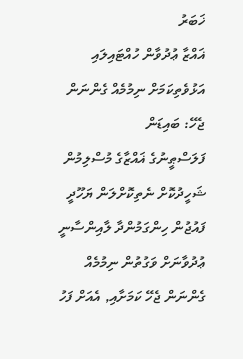ޚަބަރު
ޣައްޒާ ޢުދުވާން ހުއްޓައިލައި އަޅުވެތިކަމަށް ނިމުމެއް ގެންނަން ޖެހޭ: ބައިޑަން
ފަލަސްޠީނުގެ ޣައްޒާގެ މުސްލިމުން ޝަހީދުކޮށް ނެތިކޮށްލަން ޔަހޫދީ ފައުޖުން ހިންގަމުންދާ ލާއިންސާނީ ޢުދުވާނަށް ވަގުތުން ނިމުމެއް ގެންނަން ޖެހޭ ކަމަށާއި, އެއަށް ފަހު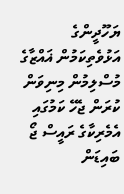ޔަހޫދީންގެ އަޅުވެތިކަމުން ޣައްޒާގެ މުސްލިމުން މިނިވަން ކުރަން ޖެހޭ ކަމުގައި އެމެރިކާގެ ރައީސް ޖޯ ބައިޑަން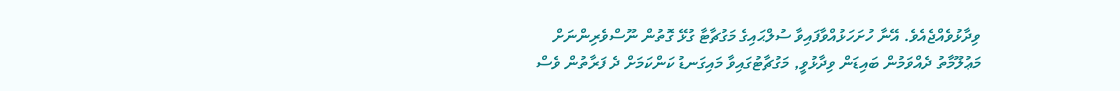ވިދާޅުވެއްޖެއެވެ. އޭނާ ހުށަހަޅުއްވާފައިވާ ސުލްޙައިގެ މަގުޗާޓާ ގުޅޭ ގޮތުން ނޫސްވެރިންނަށް މަޢުލޫމާތު ދެއްވަމުން ބައިޑަން ވިދާޅުވީ, މަގުޗާޓުގައިވާ މައިގަނޑު ކަންކަމަށް ދެ ފަރާތުން ވެސް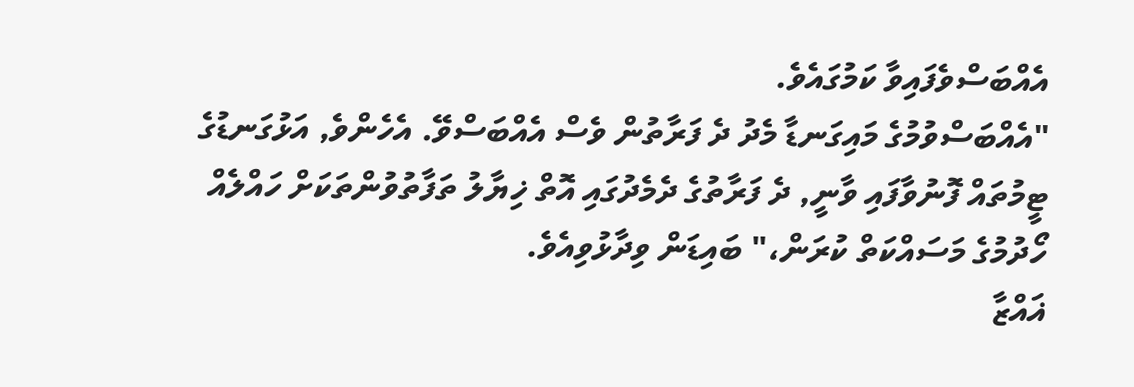އެއްބަސްވެފައިވާ ކަމުގައެވެ.
"އެއްބަސްވުމުގެ މައިގަނޑާ މެދު ދެ ފަރާތުން ވެސް އެއްބަސްވޭ. އެހެންވެ, އަޅުގަނޑުގެ ޓީމުތައް ފޮނުވާފައި ވާނީ, ދެ ފަރާތުގެ ދެމެދުގައި އޮތް ޚިޔާލު ތަފާތުވުންތަކަށް ހައްލެއް ހޯދުމުގެ މަސައްކަތް ކުރަން،" ބައިޑަން ވިދާޅުވިއެވެ.
ޣައްޒާ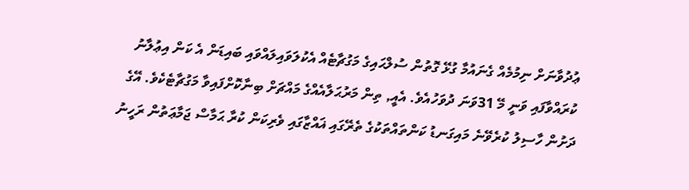ޢުދުވާނަށް ނިމުމެއް ގެނައުމާ ގުޅޭ ގޮތުން ސުލްޙައިގެ މަގުޗާޓެއް އެކުލަވައިލައްވައި ބައިޑަން އެ ކަން އިޢުލާނު ކުރައްވާފައި ވަނީ މޭ 31ވަނަ ދުވަހުއެވެ. އެއީ, ތިން މަރުޙަލާއެއްގެ މައްޗަށް ބިނާކޮށްފައިވާ މަގުޗާޓެކެވެ. އޭގެ ދަށުން ހާސިލު ކުރެވޭނެ މައިގަނޑު ކަންތައްތަކުގެ ތެރޭގައި ޣައްޒާގައި ވެރިކަން ކުރާ ޙަމާސް ޖަމާޢަތުން ރަހީނު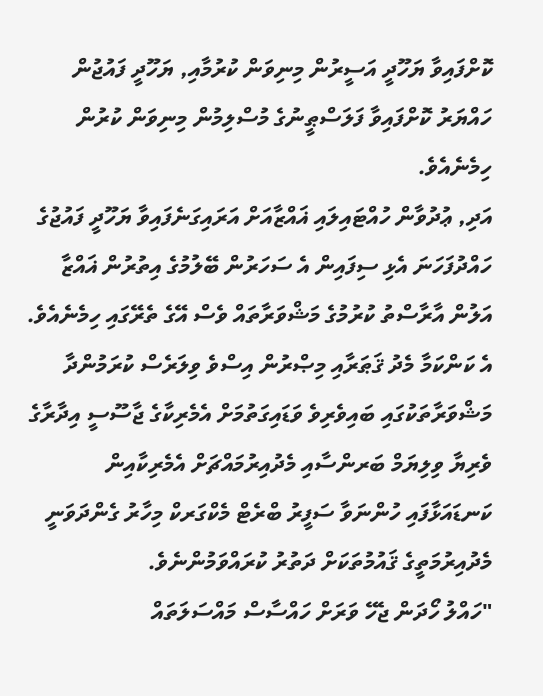ކޮށްފައިވާ ޔަހޫދީ އަސީރުން މިނިވަން ކުރުމާއި, ޔަހޫދީ ފައުޖުން ހައްޔަރު ކޮށްފައިވާ ފަލަސްޠީނުގެ މުސްލިމުން މިނިވަން ކުރުން ހިމެނެއެވެ.
އަދި, ޢުދުވާން ހުއްޓައިލައި ޣައްޒާއަށް އަރައިގަނެފައިވާ ޔަހޫދީ ފައުޖުގެ ހައްދުފަހަނަ އެޅި ސިފައިން އެ ސަހަރުން ބޭލުމުގެ އިތުރުން ޣައްޒާ އަލުން އާރާސްތު ކުރުމުގެ މަޝްވަރާތައް ވެސް އޭގެ ތެރޭގައި ހިމެނެއެވެ. އެ ކަންކަމާ މެދު ޤަޠަރާއި މިޞްރުން އިސްވެ ވިލަރެސް ކުރަމުންދާ މަޝްވަރާތަކުގައި ބައިވެރިވެ ވަޑައިގަތުމަށް އެމެރިކާގެ ޖާސޫސީ އިދާރާގެ ވެރިޔާ ވިލިޔަމް ބަރންސާއި މެދުއިރުމައްޗަށް އެމެރިކާއިން ކަނޑައަޅާފައި ހުންނަވާ ސަފީރު ބްރެޓް މެކްގަރކް މިހާރު ގެންދަވަނީ މެދުއިރުމަތީގެ ޤައުމުތަކަށް ދަތުރު ކުރައްވަމުންނެވެ.
"ހައްލު ހޯދަން ޖެހޭ ވަރަށް ހައްސާސް މައްސަލަތައް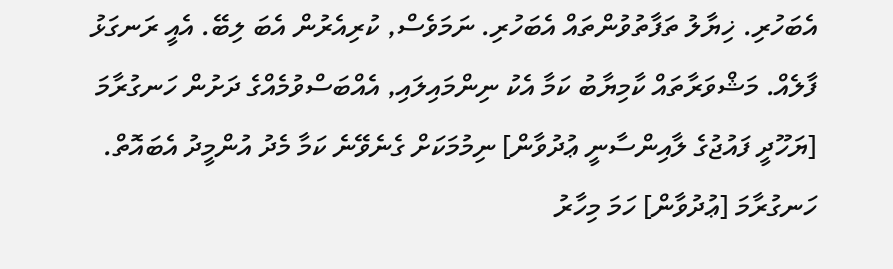އެބަހުރި. ޚިޔާލު ތަފާތުވުންތައް އެބަހުރި. ނަމަވެސް, ކުރިއެރުން އެބަ ލިބޭ. އެއީ ރަނގަޅު ފާލެއް. މަޝްވަރާތައް ކާމިޔާބު ކަމާ އެކު ނިންމައިލައި, އެއްބަސްވުމެއްގެ ދަށުން ހަނގުރާމަ [ޔަހޫދީ ފައުޖުގެ ލާއިންސާނީ ޢުދުވާން] ނިމުމަކަށް ގެނެވޭނެ ކަމާ މެދު އުންމީދު އެބައޮތް. ހަނގުރާމަ [ޢުދުވާން] ހަމަ މިހާރު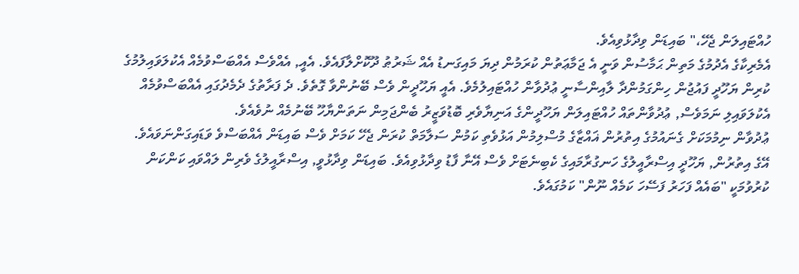ހުއްޓައިލަން ޖެހޭ،" ބައިޑަން ވިދާޅުވިއެވެ.
އެމެރިކާގެ އެދުމުގެ މަތިން ޙަމާސުން ވަނީ އެ ޖަމާޢަތުން ކުރަމުން ދިޔަ މައިގަނޑު އެއް ޝަރުޠު ދޫކޮށްލާފައެވެ. އެއީ, އެއްވެސް އެއްބަސްވުމެއް އެކުލަވައިލުމުގެ ކުރިން ޔަހޫދީ ފައުޖުން ހިންގަމުންދާ ލާއިންސާނީ ޢުދުވާން ހުއްޓައިލުމެވެ. އެއީ ޔަހޫދީން ވެސް ބޭނުންވާ ގޮތެވެ. ދެ ފަރާތުގެ ދެމެދުގައި އެއްބަސްވުމެއް އެކުލަވައިލި ނަމަވެސް, ޢުދުވާންތައް ހުއްޓައިލަން ޔަހޫދީންގެ އަނިޔާވެރި ބޮޑުވަޒީރު ބެންޖަމިން ނަތަންޔާހޫ ބޭނުމެއް ނުވެއެވެ.
ޢުދުވާން ނިމުމަކަށް ގެނައުމުގެ އިތުރުން ޣައްޒާގެ މުސްލިމުން އަޅުވެތި ކަމުން ސަލާމަތް ކުރަން ޖެހޭ ކަމަށް ވެސް ބައިޑަން އެއްބަސްވެ ވަޑައިގަންނަވައެވެ. އޭގެ އިތުރުން, ޔަހޫދީ އިސްރާއީލުގެ ހަނގުރާމައިގެ ކެބިނެޓަށް ވެސް އޭނާ ފާޑު ވިދާޅުވިއެވެ. ބައިޑަން ވިދާޅުވީ, އިސްރާއީލުގެ ވެރިން ލައްވައި ކަންކަން ކުރުވުމަކީ "ބައެއް ފަހަރު ފަސޭހަ ކަމެއް ނޫން" ކަމުގައެވެ.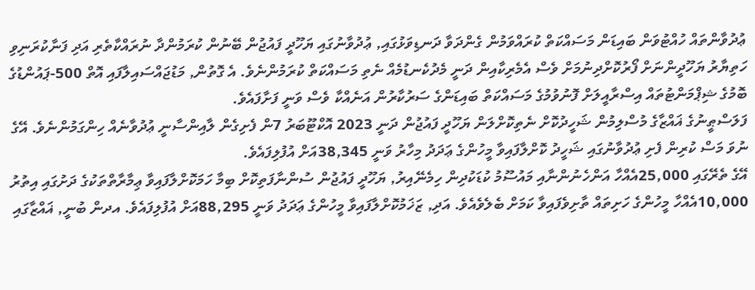ޢުދުވާންތައް ހުއްޓުވަން ބައިޑަން މަސައްކަތް ކުރައްވަމުން ގެންދަވާ ދަނޑިވަޅުގައި, ޢުދުވާނުގައި ޔަހޫދީ ފައުޖުން ބޭނުން ކުރަމުންދާ ނުރައްކާތެރި އަދި ފަނާކުރަނިވި ހަތިޔާރު ޔަހޫދީންނަށް ފޯރުކޮށްދިނުމަށް ވެސް އެމެރިކާއިން ދަނީ މެދުކެނޑުމެއް ނެތި މަސައްކަތް ކުރަމުންނެވެ. އެ ގޮތުން, މަޑުޖައްސައިލާފައި އޮތް 500-ޕައުންޑުގެ ބޮމުގެ ޝިޕްމަންޓުތައް އިސްރާއީލަށް ފޮނުވުމުގެ މަސައްކަތް ބައިޑަންގެ ސަރުކާރުން އަނެއްކާ ވެސް ވަނީ ފަށާފައެވެ.
ފަލަސްޠީނުގެ ޣައްޒާގެ މުސްލިމުން ޝަހީދުކޮށް ނެތިކޮށްލަން ޔަހޫދީ ފައުޖުން ދަނީ 2023 އޮކްޓޫބަރު 7ން ފެށިގެން ލާއިންސާނީ ޢުދުވާނެއް ހިންގަމުންނެވެ. އޭގެ ނުވަ މަސް ކުރިން ފެށި ޢުދުވާނުގައި ޝަހީދު ކޮށްލާފައިވާ މީހުންގެ ޢަދަދު މިހާރު ވަނީ 38,345އަށް އުފުލިފައެވެ.
އޭގެ ތެރޭގައި 25,000އެއްހާ އަންހެނުންނާއި މައުސޫމު ކުޑަކުދިން ހިމެނޭއިރު, ޔަހޫދީ ފައުޖުން ސުންނާފަތިކޮށް ބިމާ ހަމަކޮށްލާފައިވާ ޢިމާރާތްތަކުގެ ދަށުގައި އިތުރު 10,000އެއްހާ މީހުންގެ ހަށިތައް ތާށިވެފައިވާ ކަމަށް ބެލެވެއެވެ. އަދި, ޒަޚަމުކޮށްލާފައިވާ މީހުންގެ ޢަދަދު ވަނީ 88,295އަށް އުފުލިފައެވެ. އދން ބުނީ, ޣައްޒާގައި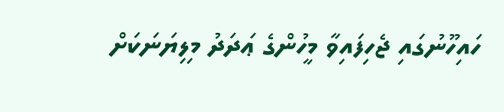ހައިހޫނުގައި ޖެހިފައިވާ މީހުންގެ ޢަދަދު މިލިޔަނަކަށް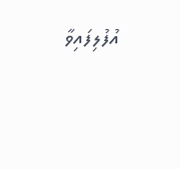އުފުލިފައިވާ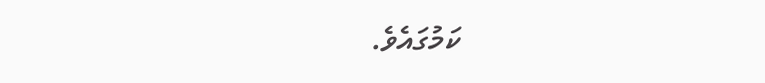ކަމުގައެވެ.